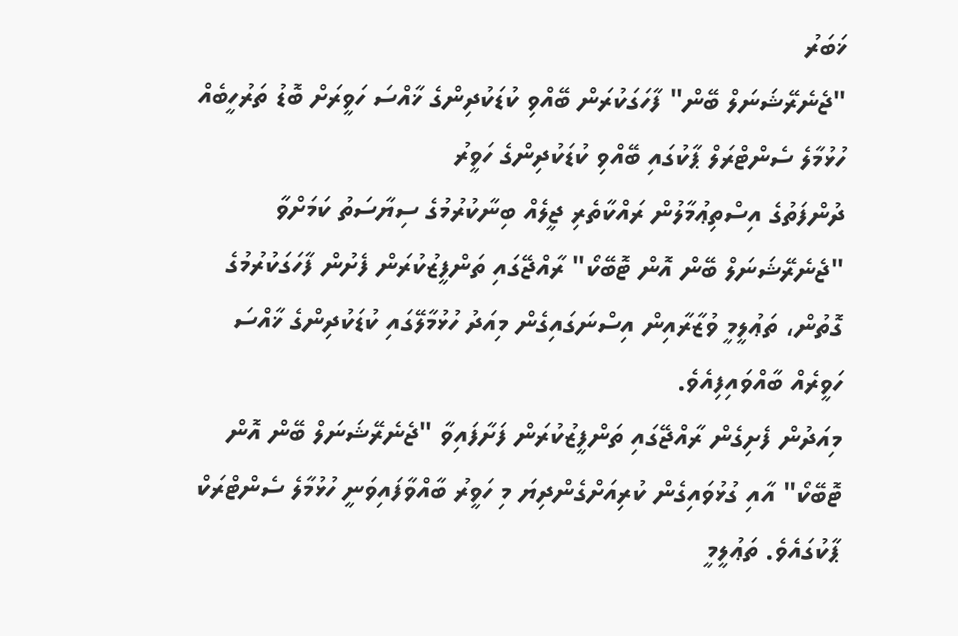ޚަބަރު
"ޖެނެރޭޝަނަލް ބޭން" ފާހަގަކުރަން ބޭއްވި ކުޑަކުދިންގެ ޚާއްސަ ހަވީރަށް ބޮޑު ތަރުހީބެއް
ހުޅުމާލެ ސެންޓްރަލް ޕާކުގައި ބޭއްވި ކުޑަކުދިންގެ ހަވީރު
ދުންފަތުގެ އިސްތިޢުމާލުން ރައްކާތެރި ޖީލެއް ބިނާކުރުމުގެ ސިޔާސަތު ކަމަށްވާ "ޖެނެރޭޝަނަލް ބޭން އޮން ޓޮބޭކޯ" ރާއްޖޭގައި ތަންފީޒުކުރަން ފެށުން ފާހަގަކުރުމުގެ ގޮތުން، ތަޢުލީމީ ވުޒާރާއިން އިސްނަގައިގެން މިއަދު ހުޅުމާލޭގައި ކުޑަކުދިންގެ ޚާއްސަ ހަވީރެއް ބާއްވައިފިއެވެ.
މިއަދުން ފެށިގެން ރާއްޖޭގައި ތަންފީޒުކުރަން ފަށާފައިވާ "ޖެނެރޭޝަނަލް ބޭން އޮން ޓޮބޭކޯ" އާއި ގުޅުވައިގެން ކުރިއަށްގެންދިޔަ މި ހަވީރު ބާއްވާފައިވަނީ ހުޅުމާލެ ސެންޓްރަކް ޕާކުގައެވެ. ތަޢުލީމީ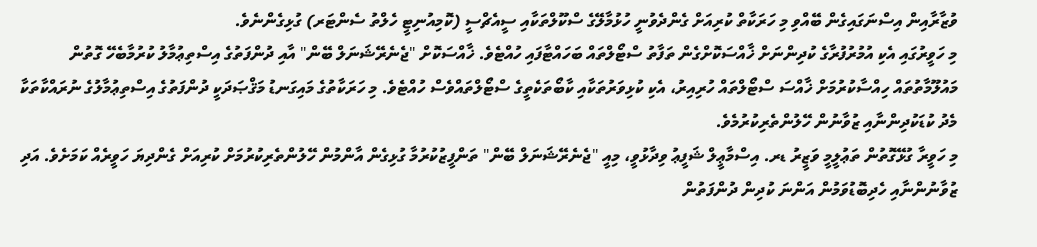ވުޒާރާއިން އިސްނަގައިގެން ބޭއްވި މި ހަރަކާތް ކުރިއަށް ގެންދެވުނީ ހުޅުމާލޭގެ ސްކޫލްތަކާއި ސީއެޗްސީ (ކޮމިއުނިޓީ ހެލްތު ސެންޓަރ) ގުޅިގެންނެވެ.
މި ހަވީރުގައި އެކި އުމުރުފުރާގެ ކުދިންނަށް ޚާއްސަކޮށްގެން ތަފާތު ސްޓޯލްތައް ބަހައްޓާފައި ހުއްޓެވެ. ޚާއްސަކޮށް "ޖެނެރޭޝަނަލް ބޭން" އާއި ދުންފަތުގެ އިސްތިޢުމާލު ކުރުމާބެހޭ ގޮތުން މައުލޫމާތުތައް ހިއްސާކުރުމަށް ޚާއްސަ ސްޓޯލްތައް ހުރިއިރު، އެކި ކުޅިވަރުތަކާއި ކާބޯތަކެތީގެ ސްޓޯލްތައްވެސް ހުއްޓެވެ. މި ހަރަކާތުގެ މައިގަނޑު މަޤްޞަދަކީ ދުންފަތުގެ އިސްތިޢުމާލުގެ ނުރައްކާތަކާ މެދު ކުޑަކުދިންނާއި ޒުވާނުން ހޭލުންތެރިކުރުމެވެ.
މި ހަވީރާ ގުޅޭގޮތުން ތަޢުލީމީ ވަޒީރު ޑރ. އިސްމާޢީލް ޝަފީޢު ވިދާޅުވީ، މިއީ "ޖެނެރޭޝަނަލް ބޭން" ތަންފީޒުކުރުމާ ގުޅިގެން އާންމުން ހޭލުންތެރިކުރުމަށް ކުރިއަށް ގެންދިޔަ ހަވީރެއް ކަމަށެވެ. އަދި ޒުވާނުންނާއި ހެދިބޮޑުވަމުން އަންނަ ކުދިން ދުންފަތުން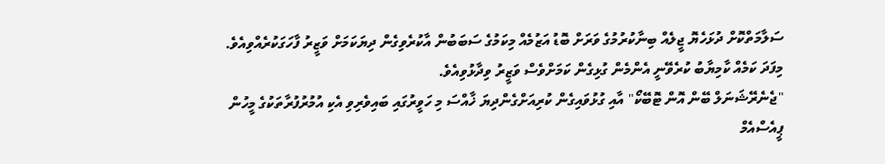ސަލާމަތްކޮށް ދުޅަހެޔޮ ޖީލެއް ބިނާކުރުމުގެ ވަރަށް ބޮޑު އަޒުމެއް މިކަމުގެ ސަބަބުން އާކުރެވިގެން ދިޔަކަމަށް ވަޒީރު ފާހަގަކުރެއްވިއެވެ. މިފަދަ ކަމެއް ކާމިޔާބު ކުރެވޭނީ އެންމެން ގުޅިގެން ކަމަށްވެސް ވަޒީރު ވިދާޅުވިއެވެ.
"ޖެނެރޭޝަނަލް ބޭން އޮން ޓޮބޭކޯ" އާއި ގުޅުވައިގެން ކުރިއަށްގެންދިޔަ ޚާއްސަ މި ހަވީރުގައި ބައިވެރިވި އެކި އުމުރުފުރާތަކުގެ މީހުން ޕީއެސްއެމް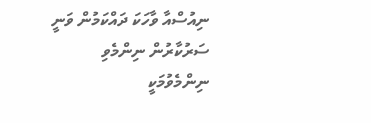ނިއުސްއާ ވާހަކަ ދައްކަމުން ވަނީ ސަރުކާރުން ނިންމެވި ނިންމެވުމަކީ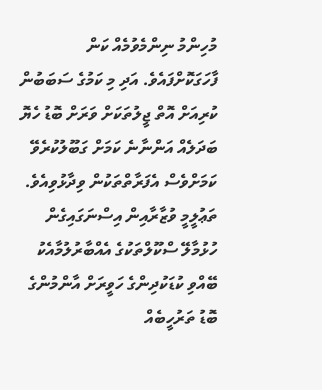މުހިންމު ނިންމެވުމެއް ކަން ފާހަގަކޮށްފައެވެ. އަދި މި ކަމުގެ ސަބަބުން ކުރިއަށް އޮތް ޖީލުތަކަށް ވަރަށް ބޮޑު ހެޔޮ ބަދަލެއް އަންނާނެ ކަމަށް ގަބޫލުކުރެވޭ ކަމަށްވެސް އެފަރާތްތަކުން ވިދާޅުވިއެވެ.
ތަޢުލީމީ ވުޒާރާއިން އިސްނަގައިގެން ހުޅުމާލޭ ސްކޫލްތަކުގެ އެއްބާރުލުމާއެކު ބޭއްވި ކުޑަކުދިންގެ ހަވީރަށް އާންމުންގެ ބޮޑު ތަރުހީބެއް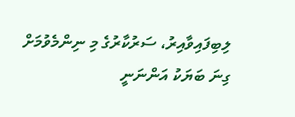ލިބިފައިވާއިރު، ސަރުކާރުގެ މި ނިންމެވުމަށް ގިނަ ބަޔަކު އަންނަނީ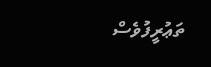ތަޢުރީފުވެސް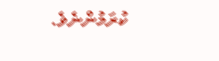ކުރަމުންނެވެ.